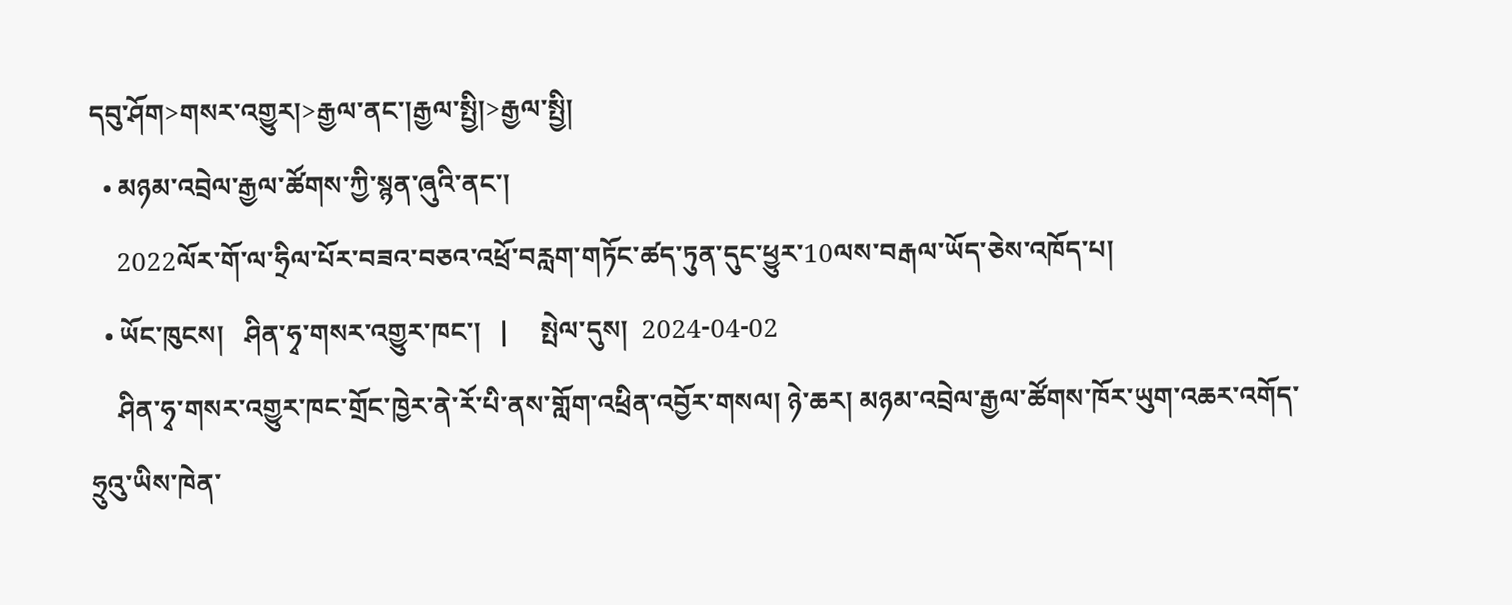དབུ་ཤོག>གསར་འགྱུར།>རྒྱལ་ནང་།རྒྱལ་སྤྱི།>རྒྱལ་སྤྱི།
  • མཉམ་འབྲེལ་རྒྱལ་ཚོགས་ཀྱི་སྙན་ཞུའི་ནང་།
    2022ལོར་གོ་ལ་ཧྲིལ་པོར་བཟའ་བཅའ་འཕྲོ་བརླག་གཏོང་ཚད་ཏུན་དུང་ཕྱུར་10ལས་བརྒལ་ཡོད་ཅེས་འཁོད་པ།
  • ཡོང་ཁུངས།   ཤིན་ཧྭ་གསར་འགྱུར་ཁང་།   |     སྤེལ་དུས།  2024-04-02
    ཤིན་ཧྭ་གསར་འགྱུར་ཁང་གྲོང་ཁྱེར་ནེ་རོ་པི་ནས་གློག་འཕྲིན་འབྱོར་གསལ། ཉེ་ཆར། མཉམ་འབྲེལ་རྒྱལ་ཚོགས་ཁོར་ཡུག་འཆར་འགོད་ཧྲུའུ་ཡིས་ཁེན་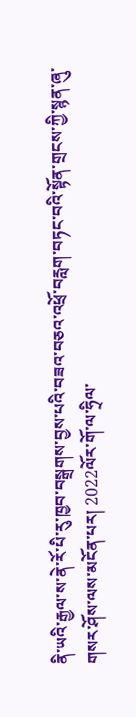ནི་ཡའི་རྒྱལ་ས་ནེ་རོ་པི་རུ་ཁྱབ་བསྒྲགས་བྱས་པའི་བཟའ་བཅའ་འཕྲོ་བརླག་བཏང་བའི་སྟོན་གྲངས་ཀྱི་སྙན་ཞུ་གསར་ཤོས་ལས་མངོན་པར། 2022ལོར་གོ་ལ་ཧྲིལ་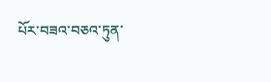པོར་བཟའ་བཅའ་ཏུན་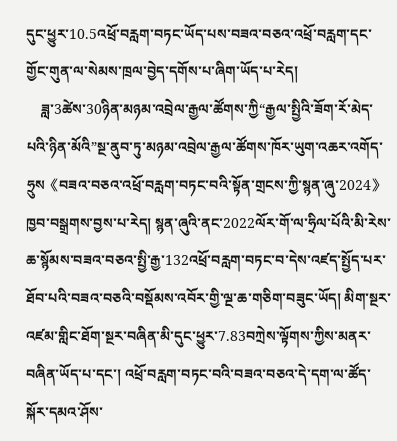དུང་ཕྱུར་10.5འཕྲོ་བརླག་བཏང་ཡོད་པས་བཟའ་བཅའ་འཕྲོ་བརླག་དང་གྱོང་གུན་ལ་སེམས་ཁྲལ་བྱེད་དགོས་པ་ཞིག་ཡོད་པ་རེད།
    ཟླ་3ཚེས་30ཉིན་མཉམ་འབྲེལ་རྒྱལ་ཚོགས་ཀྱི“རྒྱལ་སྤྱིའི་ཟོག་རོ་མེད་པའི་ཉིན་མོའི”སྔ་ནུབ་ཏུ་མཉམ་འབྲེལ་རྒྱལ་ཚོགས་ཁོར་ཡུག་འཆར་འགོད་ཧྲུས《བཟའ་བཅའ་འཕྲོ་བརླག་བཏང་བའི་སྟོན་གྲངས་ཀྱི་སྙན་ཞུ་2024》ཁྱབ་བསྒྲགས་བྱས་པ་རེད། སྙན་ཞུའི་ནང་2022ལོར་གོ་ལ་ཧྲིལ་པོའི་མི་རེས་ཆ་སྙོམས་བཟའ་བཅའ་སྤྱི་རྒྱ་132འཕྲོ་བརླག་བཏང་བ་དེས་འཛད་སྤྱོད་པར་ཐོབ་པའི་བཟའ་བཅའི་བསྡོམས་འབོར་གྱི་ལྔ་ཆ་གཅིག་བཟུང་ཡོད། མིག་སྔར་འཛམ་གླིང་ཐོག་སྔར་བཞིན་མི་དུང་ཕྱུར་7.83བཀྲེས་ལྟོགས་ཀྱིས་མནར་བཞིན་ཡོད་པ་དང་། འཕྲོ་བརླག་བཏང་བའི་བཟའ་བཅའ་དེ་དག་ལ་ཚོད་སྐོར་དམའ་ཤོས་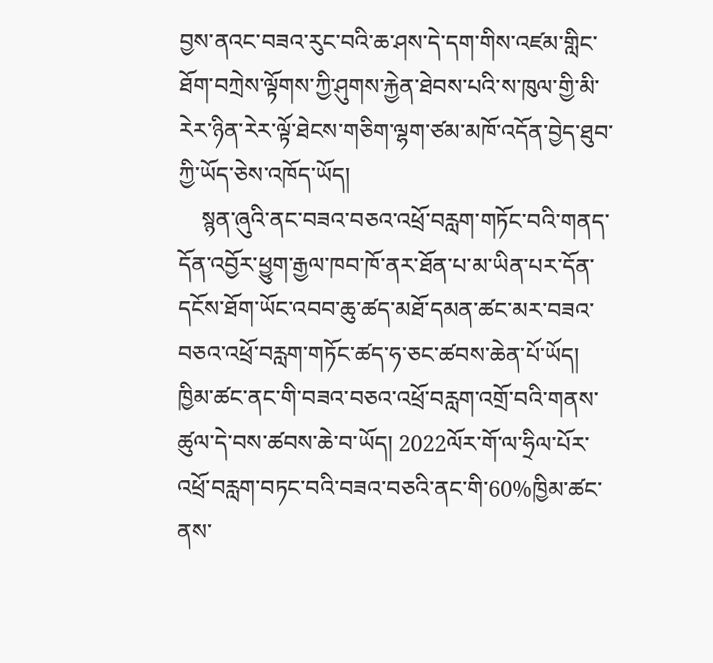བྱས་ནའང་བཟའ་རུང་བའི་ཆ་ཤས་དེ་དག་གིས་འཛམ་གླིང་ཐོག་བཀྲེས་ལྟོགས་ཀྱི་ཤུགས་རྐྱེན་ཐེབས་པའི་ས་ཁུལ་གྱི་མི་རེར་ཉིན་རེར་ལྟོ་ཐེངས་གཅིག་ལྷག་ཙམ་མཁོ་འདོན་བྱེད་ཐུབ་ཀྱི་ཡོད་ཅེས་འཁོད་ཡོད།
    སྙན་ཞུའི་ནང་བཟའ་བཅའ་འཕྲོ་བརླག་གཏོང་བའི་གནད་དོན་འབྱོར་ཕྱུག་རྒྱལ་ཁབ་ཁོ་ནར་ཐོན་པ་མ་ཡིན་པར་དོན་དངོས་ཐོག་ཡོང་འབབ་ཆུ་ཚད་མཐོ་དམན་ཚང་མར་བཟའ་བཅའ་འཕྲོ་བརླག་གཏོང་ཚད་ཧ་ཅང་ཚབས་ཆེན་པོ་ཡོད། ཁྱིམ་ཚང་ནང་གི་བཟའ་བཅའ་འཕྲོ་བརླག་འགྲོ་བའི་གནས་ཚུལ་དེ་བས་ཚབས་ཆེ་བ་ཡོད། 2022ལོར་གོ་ལ་ཧྲིལ་པོར་འཕྲོ་བརླག་བཏང་བའི་བཟའ་བཅའི་ནང་གི་60%ཁྱིམ་ཚང་ནས་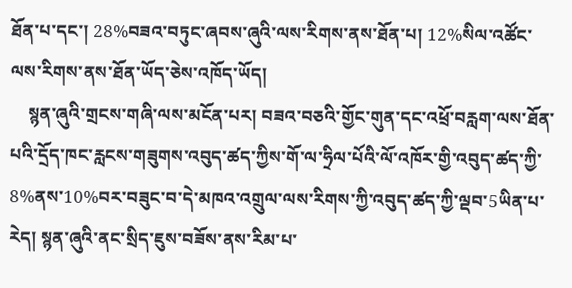ཐོན་པ་དང་། 28%བཟའ་བཏུང་ཞབས་ཞུའི་ལས་རིགས་ནས་ཐོན་པ། 12%སིལ་འཚོང་ལས་རིགས་ནས་ཐོན་ཡོད་ཅེས་འཁོད་ཡོད།
    སྙན་ཞུའི་གྲངས་གཞི་ལས་མངོན་པར། བཟའ་བཅའི་གྱོང་གུན་དང་འཕྲོ་བརླག་ལས་ཐོན་པའི་དྲོད་ཁང་རླངས་གཟུགས་འབུད་ཚད་ཀྱིས་གོ་ལ་ཧྲིལ་པོའི་ལོ་འཁོར་གྱི་འབུད་ཚད་ཀྱི་8%ནས་10%བར་བཟུང་བ་དེ་མཁའ་འགྲུལ་ལས་རིགས་ཀྱི་འབུད་ཚད་ཀྱི་ལྡབ་5ཡིན་པ་རེད། སྙན་ཞུའི་ནང་སྲིད་ཇུས་བཟོས་ནས་རིམ་པ་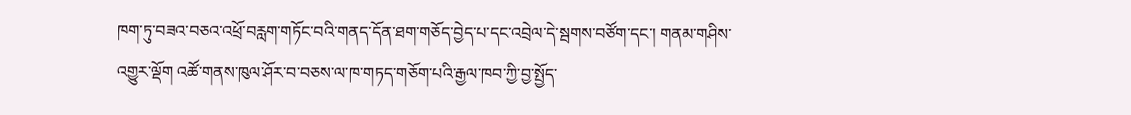ཁག་ཏུ་བཟའ་བཅའ་འཕྲོ་བརླག་གཏོང་བའི་གནད་དོན་ཐག་གཅོད་བྱེད་པ་དང་འབྲེལ་དེ་སྦགས་བཙོག་དང་། གནམ་གཤིས་འགྱུར་ལྡོག འཚོ་གནས་ཁུལ་ཤོར་བ་བཅས་ལ་ཁ་གཏད་གཅོག་པའི་རྒྱལ་ཁབ་ཀྱི་བྱ་སྤྱོད་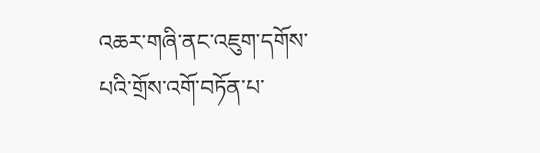འཆར་གཞི་ནང་འཇུག་དགོས་པའི་གྲོས་འགོ་བཏོན་པ་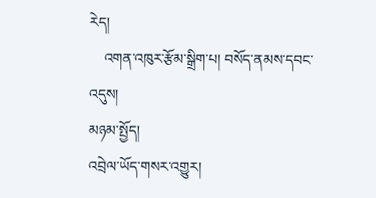རེད།
    འགན་འཁུར་རྩོམ་སྒྲིག་པ། བསོད་ནམས་དབང་འདུས།
མཉམ་སྤྱོད།
འབྲེལ་ཡོད་གསར་འགྱུར།